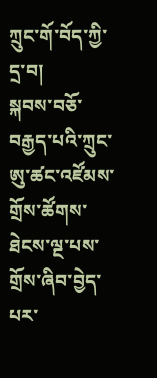ཀྲུང་གོ་བོད་ཀྱི་དྲ་བ།
སྐབས་བཅོ་བརྒྱད་པའི་ཀྲུང་ཨུ་ཚང་འཛོམས་གྲོས་ཚོགས་ཐེངས་ལྔ་པས་གྲོས་ཞིབ་བྱེད་པར་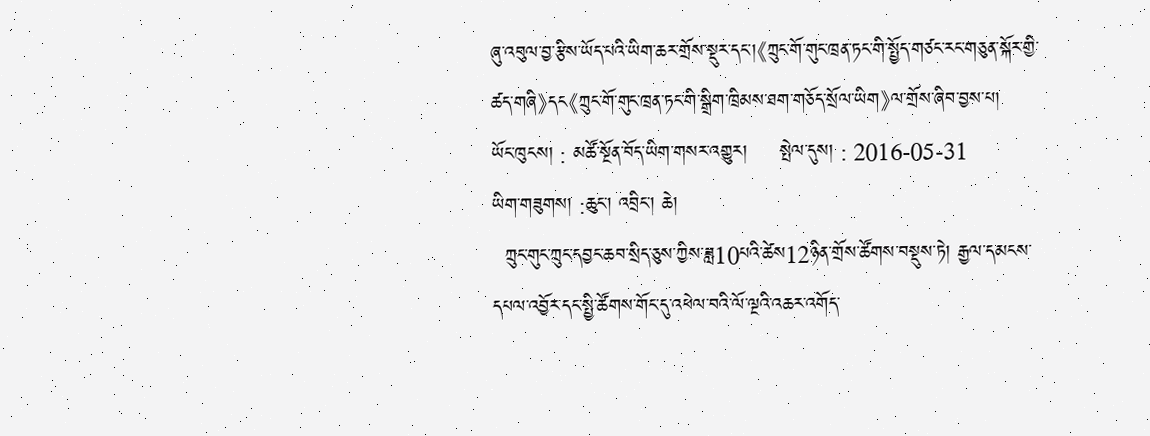ཞུ་འབུལ་བྱ་རྩིས་ཡོད་པའི་ཡིག་ཆར་གྲོས་སྡུར་དང་།《ཀྲུང་གོ་གུང་ཁྲན་ཏང་གི་སྤྱོད་གཙང་རང་གཅུན་སྐོར་གྱི་ཚད་གཞི》དང《ཀྲུང་གོ་གུང་ཁྲན་ཏང་གི་སྒྲིག་ཁྲིམས་ཐག་གཅོད་སྲོལ་ཡིག》ལ་གྲོས་ཞིབ་བྱས་པ།
ཡོང་ཁུངས། : མཚོ་སྔོན་བོད་ཡིག་གསར་འགྱུར།     སྤེལ་དུས། : 2016-05-31
ཡིག་གཟུགས། :ཆུང་། འབྲིང་། ཆེ།
  ཀྲུང་གུང་ཀྲུང་དབྱང་ཆབ་སྲིད་ཅུས་ཀྱིས་ཟླ10པའི་ཚེས12ཉིན་གྲོས་ཚོགས་བསྡུས་ཏེ། རྒྱལ་དམངས་དཔལ་འབྱོར་དང་སྤྱི་ཚོགས་གོང་དུ་འཕེལ་བའི་ལོ་ལྔའི་འཆར་འགོད་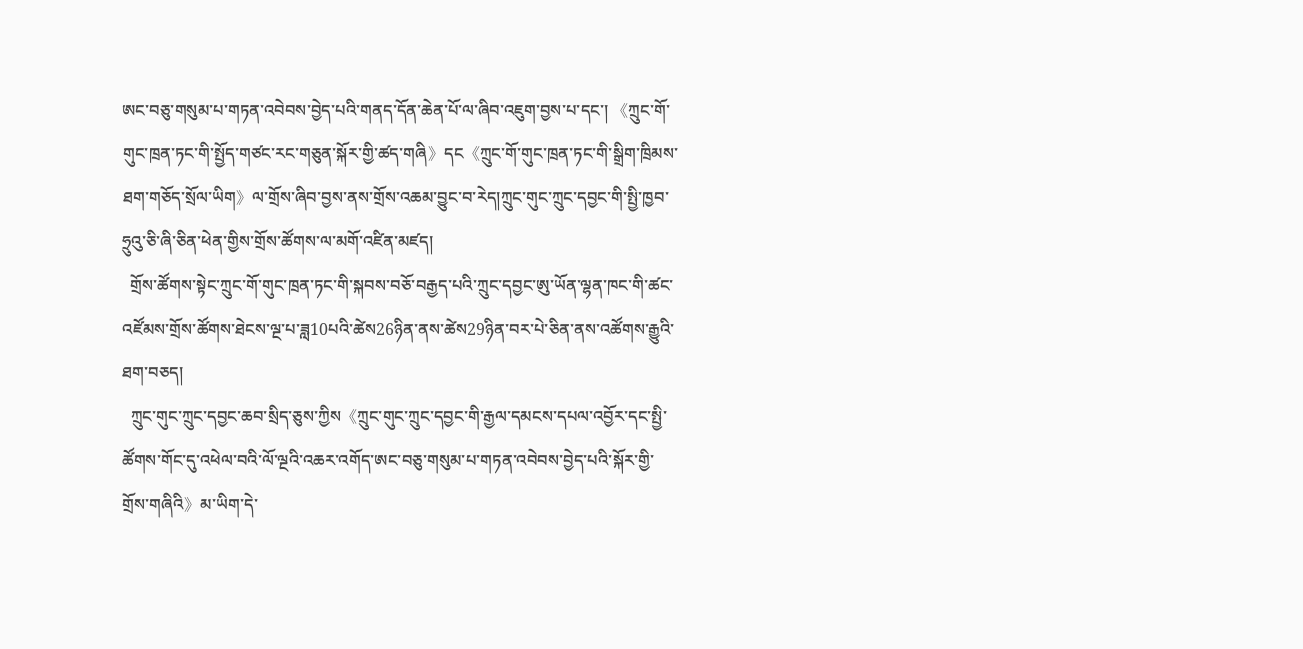ཨང་བཅུ་གསུམ་པ་གཏན་འབེབས་བྱེད་པའི་གནད་དོན་ཆེན་པོ་ལ་ཞིབ་འཇུག་བྱས་པ་དང་། 《ཀྲུང་གོ་གུང་ཁྲན་ཏང་གི་སྤྱོད་གཙང་རང་གཅུན་སྐོར་གྱི་ཚད་གཞི》དང《ཀྲུང་གོ་གུང་ཁྲན་ཏང་གི་སྒྲིག་ཁྲིམས་ཐག་གཅོད་སྲོལ་ཡིག》ལ་གྲོས་ཞིབ་བྱས་ནས་གྲོས་འཆམ་བྱུང་བ་རེད།ཀྲུང་གུང་ཀྲུང་དབྱང་གི་སྤྱི་ཁྱབ་ཧྲུའུ་ཅི་ཞི་ཅིན་ཕེན་གྱིས་གྲོས་ཚོགས་ལ་མགོ་འཛིན་མཛད།
  གྲོས་ཚོགས་སྟེང་ཀྲུང་གོ་གུང་ཁྲན་ཏང་གི་སྐབས་བཅོ་བརྒྱད་པའི་ཀྲུང་དབྱང་ཨུ་ཡོན་ལྷན་ཁང་གི་ཚང་འཛོམས་གྲོས་ཚོགས་ཐེངས་ལྔ་པ་ཟླ10པའི་ཚེས26ཉིན་ནས་ཚེས29ཉིན་བར་པེ་ཅིན་ནས་འཚོགས་རྒྱུའི་ཐག་བཅད།
  ཀྲུང་གུང་ཀྲུང་དབྱང་ཆབ་སྲིད་ཅུས་ཀྱིས《ཀྲུང་གུང་ཀྲུང་དབྱང་གི་རྒྱལ་དམངས་དཔལ་འབྱོར་དང་སྤྱི་ཚོགས་གོང་དུ་འཕེལ་བའི་ལོ་ལྔའི་འཆར་འགོད་ཨང་བཅུ་གསུམ་པ་གཏན་འབེབས་བྱེད་པའི་སྐོར་གྱི་གྲོས་གཞིའི》མ་ཡིག་དེ་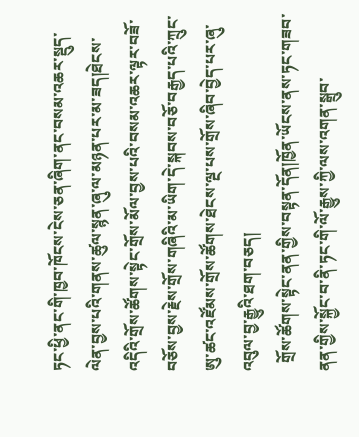ཏང་ཕྱི་ནང་གི་ཁྱབ་ཁོངས་ངེས་ཅན་ཞིག་ནང་བསམ་འཆར་སྡུད་ལེན་བྱས་པའི་གནས་ཚུལ་སྙན་ཞུ་ལ་མཉན་པར་མ་ཟད།ཐེངས་འདིའི་གྲོས་ཚོགས་སྟེང་གྲོས་མོལ་བྱས་པའི་བསམ་འཆར་ལྟར་བཟོ་བཅོས་བྱས་རྗེས་གྲོས་གཞིའི་མ་ཡིག་དེ་སྐབས་བཅོ་བརྒྱད་པའི་ཀྲུང་ཨུ་ཚང་འཛོམས་གྲོས་ཚོགས་ཐེངས་ལྔ་པས་གྲོས་ཞིབ་བྱེད་པར་ཞུ་འབུལ་བྱ་རྒྱུའི་ཐག་བཅད།
  གྲོས་ཚོགས་སྟེང་ནན་གྱིས་བསྟན་དོན།ཁྱོན་ཡོངས་ནས་ཏང་གཟབ་ནན་གྱིས་སྐྱོང་བ་ནི་ཏང་གི་ལོ་རྒྱུས་ཀྱི་ལས་འགན་སྒྲུབ་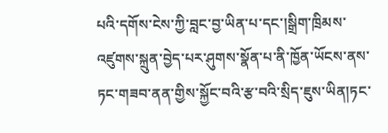པའི་དགོས་ངེས་ཀྱི་བླང་བྱ་ཡིན་པ་དང་།སྒྲིག་ཁྲིམས་འཛུགས་སྐྲུན་བྱེད་པར་ཤུགས་སྣོན་པ་ནི་ཁྱོན་ཡོངས་ནས་ཏང་གཟབ་ནན་གྱིས་སྐྱོང་བའི་རྩ་བའི་སྲིད་ཇུས་ཡིན།ཏང་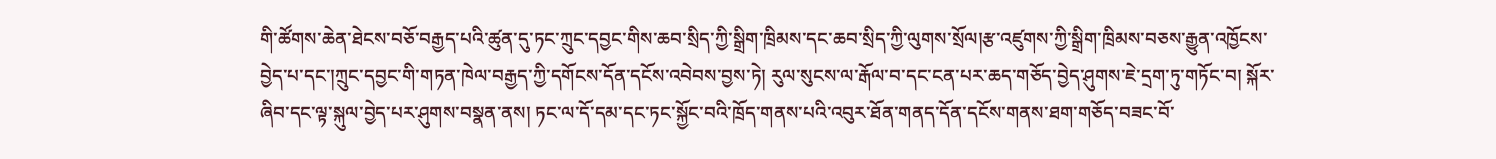གི་ཚོགས་ཆེན་ཐེངས་བཅོ་བརྒྱད་པའི་ཚུན་དུ་ཏང་ཀྲུང་དབྱང་གིས་ཆབ་སྲིད་ཀྱི་སྒྲིག་ཁྲིམས་དང་ཆབ་སྲིད་ཀྱི་ལུགས་སྲོལ།རྩ་འཛུགས་ཀྱི་སྒྲིག་ཁྲིམས་བཅས་རྒྱུན་འཁྱོངས་བྱེད་པ་དང་།ཀྲུང་དབྱང་གི་གཏན་ཁེལ་བརྒྱད་ཀྱི་དགོངས་དོན་དངོས་འབེབས་བྱས་ཏེ། རུལ་སུངས་ལ་རྒོལ་བ་དང་ངན་པར་ཆད་གཅོད་བྱེད་ཤུགས་ཇེ་དྲག་ཏུ་གཏོང་བ། སྐོར་ཞིབ་དང་ལྟ་སྐུལ་བྱེད་པར་ཤུགས་བསྣན་ནས། ཏང་ལ་དོ་དམ་དང་ཏང་སྐྱོང་བའི་ཁྲོད་གནས་པའི་འབུར་ཐོན་གནད་དོན་དངོས་གནས་ཐག་གཅོད་བཟང་བོ་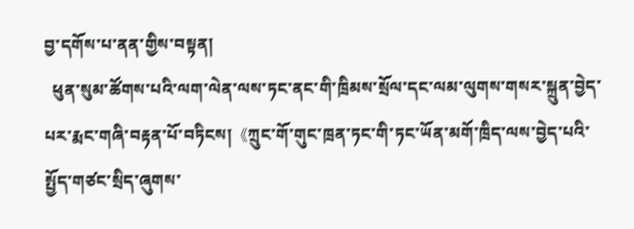བྱ་དགོས་པ་ནན་གྱིས་བསྟན།
  ཕུན་སུམ་ཚོགས་པའི་ལག་ལེན་ལས་ཏང་ནང་གི་ཁྲིམས་སྲོལ་དང་ལམ་ལུགས་གསར་སྐྲུན་བྱེད་པར་རྨང་གཞི་བརྟན་པོ་བཏིངས།《ཀྲུང་གོ་གུང་ཁྲན་ཏང་གི་ཏང་ཡོན་མགོ་ཁྲིད་ལས་བྱེད་པའི་སྤྱོད་གཙང་སྲིད་ཞུགས་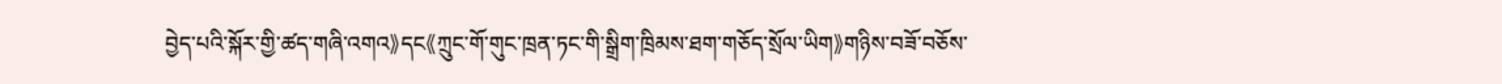བྱེད་པའི་སྐོར་གྱི་ཚད་གཞི་འགའ》དང《ཀྲུང་གོ་གུང་ཁྲན་ཏང་གི་སྒྲིག་ཁྲིམས་ཐག་གཅོད་སྲོལ་ཡིག》གཉིས་བཟོ་བཅོས་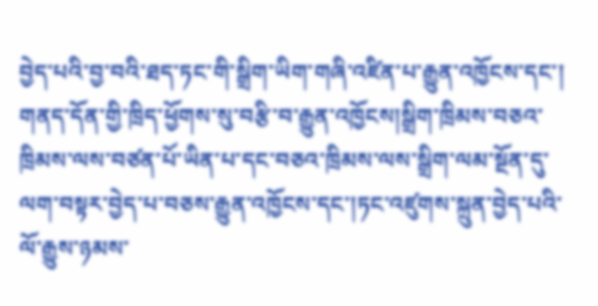བྱེད་པའི་བྱ་བའི་ཐད་ཏང་གི་སྒྲིག་ཡིག་གཞི་འཛིན་པ་རྒྱུན་འཁྱོངས་དང་། གནད་དོན་གྱི་ཁྲིད་ཕྱོགས་སུ་བརྩི་བ་རྒྱུན་འཁྱོངས།སྒྲིག་ཁྲིམས་བཅའ་ཁྲིམས་ལས་བཙན་པོ་ཡིན་པ་དང་བཅའ་ཁྲིམས་ལས་སྒྲིག་ལམ་སྔོན་དུ་ལག་བསྟར་བྱེད་པ་བཅས་རྒྱུན་འཁྱོངས་དང་།ཏང་འཛུགས་སྐྲུན་བྱེད་པའི་ལོ་རྒྱུས་ཉམས་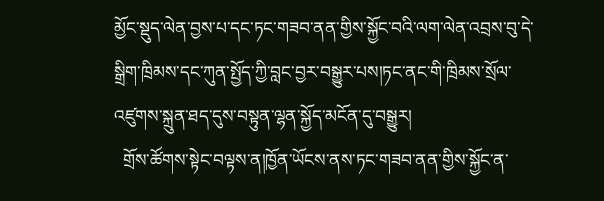མྱོང་སྡུད་ལེན་བྱས་པ་དང་ཏང་གཟབ་ནན་གྱིས་སྐྱོང་བའི་ལག་ལེན་འབྲས་བུ་དེ་སྒྲིག་ཁྲིམས་དང་ཀུན་སྤྱོད་ཀྱི་བླང་བྱར་བསྒྱུར་པས།ཏང་ནང་གི་ཁྲིམས་སྲོལ་འཛུགས་སྐྲུན་ཐད་དུས་བསྟུན་ལྷན་སྐྱོད་མངོན་དུ་བསྒྱུར།
  གྲོས་ཚོགས་སྟེང་བལྟས་ན།ཁྱོན་ཡོངས་ནས་ཏང་གཟབ་ནན་གྱིས་སྐྱོང་ན་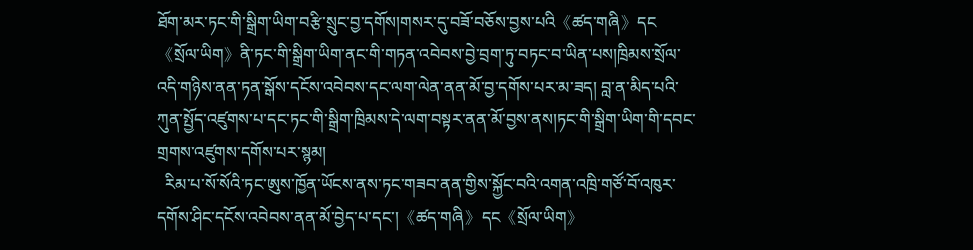ཐོག་མར་ཏང་གི་སྒྲིག་ཡིག་བརྩི་སྲུང་བྱ་དགོས།གསར་དུ་བཟོ་བཅོས་བྱས་པའི《ཚད་གཞི》དང《སྲོལ་ཡིག》ནི་ཏང་གི་སྒྲིག་ཡིག་ནང་གི་གཏན་འབེབས་བྱེ་བྲག་ཏུ་བཏང་བ་ཡིན་པས།ཁྲིམས་སྲོལ་འདི་གཉིས་ནན་ཏན་སྒོས་དངོས་འབེབས་དང་ལག་ལེན་ནན་མོ་བྱ་དགོས་པར་མ་ཟད། བླ་ན་མིད་པའི་ཀུན་སྤྱོད་འཛུགས་པ་དང་ཏང་གི་སྒྲིག་ཁྲིམས་དེ་ལག་བསྟར་ནན་མོ་བྱས་ནས།ཏང་གི་སྒྲིག་ཡིག་གི་དབང་གྲགས་འཛུགས་དགོས་པར་སྙམ།
  རིམ་པ་སོ་སོའི་ཏང་ཨུས་ཁྱོན་ཡོངས་ནས་ཏང་གཟབ་ནན་གྱིས་སྐྱོང་བའི་འགན་འཁྲི་གཙོ་བོ་འཁུར་དགོས་ཤིང་དངོས་འབེབས་ནན་མོ་བྱེད་པ་དང་།《ཚད་གཞི》དང《སྲོལ་ཡིག》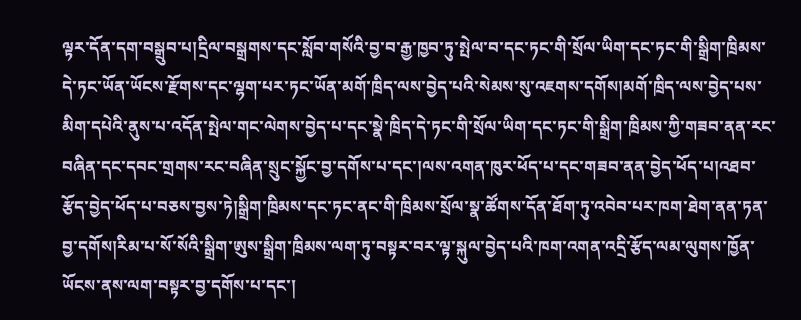ལྟར་དོན་དག་བསྒྲུབ་པ།དྲིལ་བསྒྲགས་དང་སློབ་གསོའི་བྱ་བ་རྒྱ་ཁྱབ་ཏུ་སྤེལ་བ་དང་ཏང་གི་སྲོལ་ཡིག་དང་ཏང་གི་སྒྲིག་ཁྲིམས་དེ་ཏང་ཡོན་ཡོངས་རྫོགས་དང་ལྷག་པར་ཏང་ཡོན་མགོ་ཁྲིད་ལས་བྱེད་པའི་སེམས་སུ་འཇགས་དགོས།མགོ་ཁྲིད་ལས་བྱེད་པས་མིག་དཔེའི་ནུས་པ་འདོན་སྤེལ་གང་ལེགས་བྱེད་པ་དང་སྣེ་ཁྲིད་དེ་ཏང་གི་སྲོལ་ཡིག་དང་ཏང་གི་སྒྲིག་ཁྲིམས་ཀྱི་གཟབ་ནན་རང་བཞིན་དང་དབང་གྲགས་རང་བཞིན་སྲུང་སྐྱོང་བྱ་དགོས་པ་དང་།ལས་འགན་ཁུར་ཕོད་པ་དང་གཟབ་ནན་བྱེད་ཕོད་པ།འཐབ་རྩོད་བྱེད་ཕོད་པ་བཅས་བྱས་ཏེ།སྒྲིག་ཁྲིམས་དང་ཏང་ནང་གི་ཁྲིམས་སྲོལ་སྣ་ཚོགས་དོན་ཐོག་ཏུ་འབེབ་པར་ཁག་ཐེག་ནན་ཏན་བྱ་དགོས།རིམ་པ་སོ་སོའི་སྒྲིག་ཨུས་སྒྲིག་ཁྲིམས་ལག་ཏུ་བསྟར་བར་ལྟ་སྐུལ་བྱེད་པའི་ཁག་འགན་འདྲི་རྩོད་ལམ་ལུགས་ཁྱོན་ཡོངས་ནས་ལག་བསྟར་བྱ་དགོས་པ་དང་།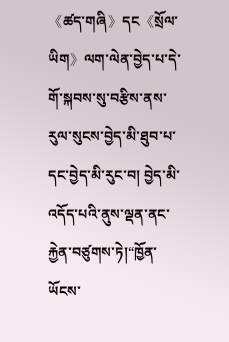《ཚད་གཞི》དང《སྲོལ་ཡིག》ལག་ལེན་བྱེད་པ་དེ་གོ་སྐབས་སུ་བརྩིས་ནས་རུལ་སུངས་བྱེད་མི་ཐུབ་པ་དང་བྱེད་མི་རུང་བ། བྱེད་མི་འདོད་པའི་ནུས་ལྡན་ནང་རྐྱེན་བཙུགས་ཏེ།“ཁྱོན་ཡོངས་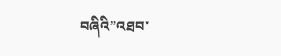བཞིའི”འཐབ་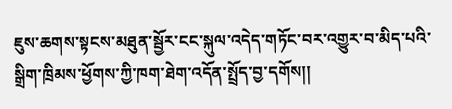ཇུས་ཆགས་སྟངས་མཐུན་སྦྱོར་ངང་སྐུལ་འདེད་གཏོང་བར་འགྱུར་བ་མིད་པའི་སྒྲིག་ཁྲིམས་ཕྱོགས་ཀྱི་ཁག་ཐེག་འདོན་སྤྲོད་བྱ་དགོས།།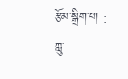རྩོམ་སྒྲིག་པ། : ཀླུ་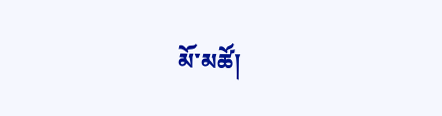མོ་མཚོ།